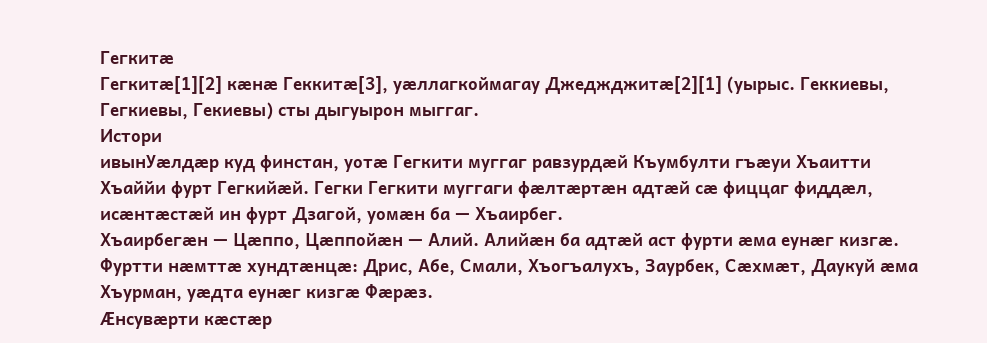Гегкитæ
Гегкитæ[1][2] кæнæ Геккитæ[3], уæллагкоймагау Джеджджитæ[2][1] (уырыс. Геккиевы, Гегкиевы, Гекиевы) сты дыгуырон мыггаг.
Истори
ивынУæлдæр куд финстан, уотæ Гегкити муггаг равзурдæй Къумбулти гъæуи Хъаитти Хъаййи фурт Гегкийæй. Гегки Гегкити муггаги фæлтæртæн адтæй сæ фиццаг фиддæл, исæнтæстæй ин фурт Дзагой, уомæн ба — Хъаирбег.
Хъаирбегæн — Цæппо, Цæппойæн — Алий. Алийæн ба адтæй аст фурти æма еунæг кизгæ. Фуртти нæмттæ хундтæнцæ: Дрис, Абе, Смали, Хъогъалухъ, Заурбек, Сæхмæт, Даукуй æма Хъурман, уæдта еунæг кизгæ Фæрæз.
Æнсувæрти кæстæр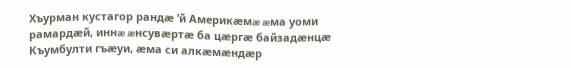Хъурман кустагор рандæ ’й Америкæмæ æма уоми рамардæй, иннæ æнсувæртæ ба цæргæ байзадæнцæ Къумбулти гъæуи, æма си алкæмæндæр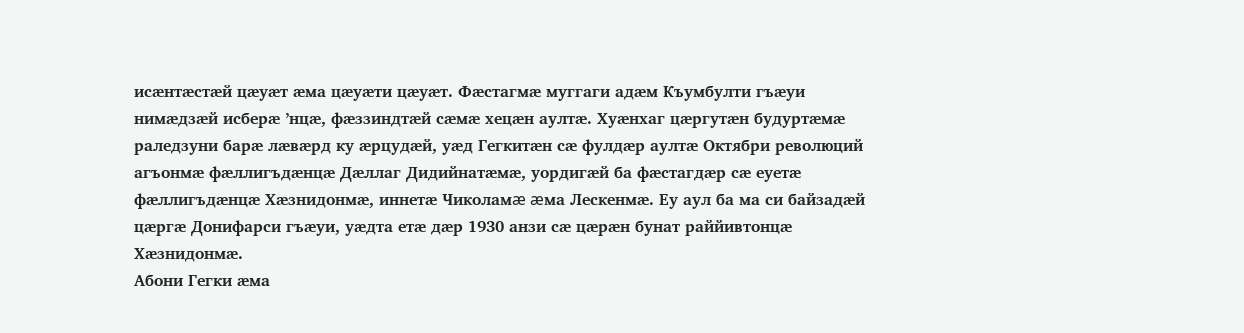исæнтæстæй цæуæт æма цæуæти цæуæт. Фæстагмæ муггаги адæм Къумбулти гъæуи нимæдзæй исберæ ’нцæ, фæззиндтæй сæмæ хецæн аултæ. Хуæнхаг цæргутæн будуртæмæ раледзуни барæ лæвæрд ку æрцудæй, уæд Гегкитæн сæ фулдæр аултæ Октябри революций агъонмæ фæллигъдæнцæ Дæллаг Дидийнатæмæ, уордигæй ба фæстагдæр сæ еуетæ фæллигъдæнцæ Хæзнидонмæ, иннетæ Чиколамæ æма Лескенмæ. Еу аул ба ма си байзадæй цæргæ Донифарси гъæуи, уæдта етæ дæр 1930 анзи сæ цæрæн бунат раййивтонцæ Хæзнидонмæ.
Абони Гегки æма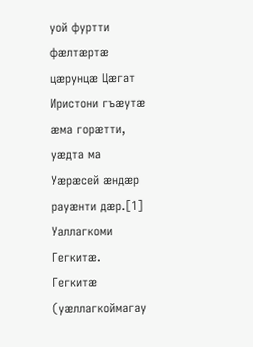уой фуртти фæлтæртæ цæрунцæ Цæгат Иристони гъæутæ æма горæтти, уæдта ма Уæрæсей æндæр рауæнти дæр.[1]
Уаллагкоми Гегкитæ.
Гегкитæ
(уæллагкоймагау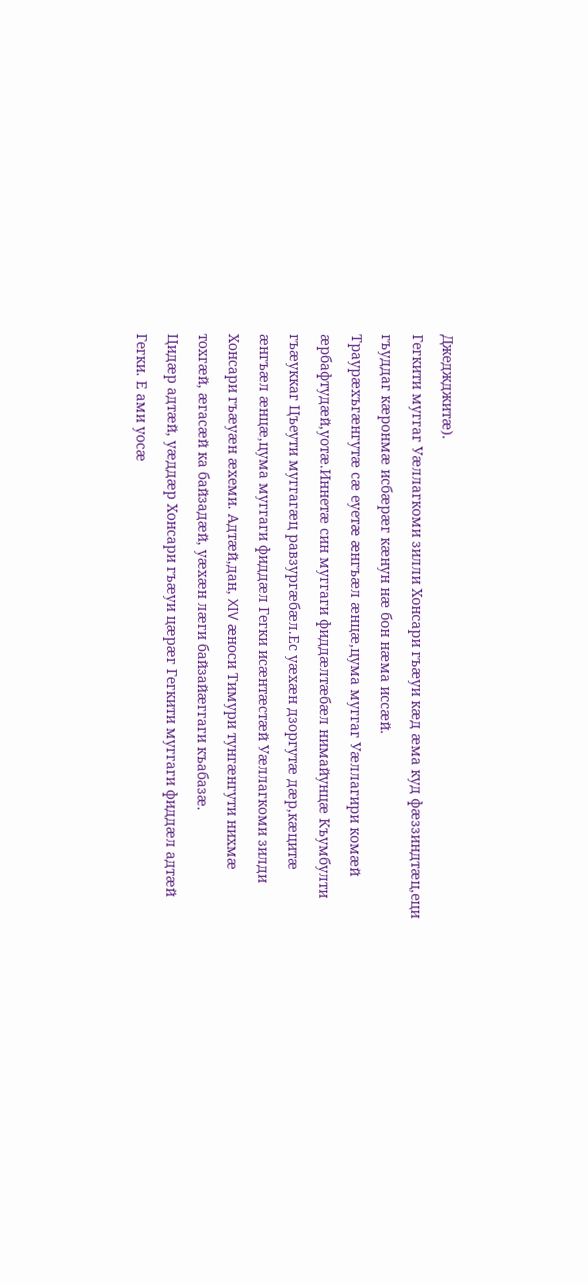Джеджджитæ).
Гегкити муггаг Уæллагкоми зилли Хонсари гъæуи кæд æма куд фæззиндтæц,еци гъуддаг кæронмæ исбæрæг кæнун нæ бон нæма иссæй.
Траурæхъгæнгутæ сæ еуетæ æнгъæл æнцæ,цума муггаг Уæллагири комæй æрбафтудæй,уотæ.Иннетæ син муггаги фиддæлтæбæл нимайунцæ Къумбулти гъæуккаг Цъеути муггагæц равзургæбæл.Ес уæхæн дзоргутæ дæр,кæцитæ æнгъæл æнцæ,цума муггаги фиддæл Гегки исæнтæстæй Уæллагкоми зилди Хонсари гъæуæн æхеми. Адтæй,дан, XIV æноси Тимури тунгæнгути нихмæ тохгæй, æгасæй ка байзадæй, уæхæн лæги байзайæггаги къабазæ.
Цидæр адтæй, уæддæр Хонсари гъæуи цæрæг Гегкити муггаги фиддæл адтæй Гегки. Е ами уосæ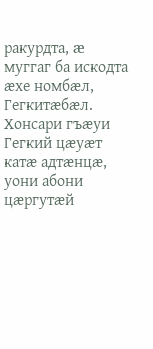ракурдта, æ муггаг ба искодта æхе номбæл, Гегкитæбæл.
Хонсари гъæуи Гегкий цæуæт катæ адтæнцæ, уони абони цæргутæй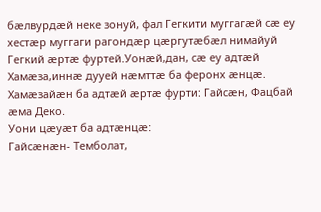бæлвурдæй неке зонуй, фал Гегкити муггагæй сæ еу хестæр муггаги рагондæр цæргутæбæл нимайуй Гегкий æртæ фуртей.Уонæй,дан, сæ еу адтæй Хамæза,иннæ дууей нæмттæ ба феронх æнцæ.
Хамæзайæн ба адтæй æртæ фурти: Гайсæн, Фацбай æма Деко.
Уони цæуæт ба адтæнцæ:
Гайсæнæн- Темболат,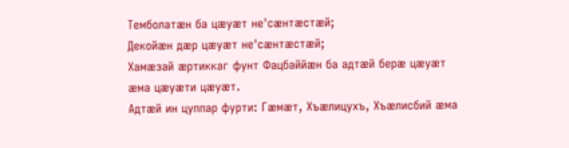Темболатæн ба цæуæт не'сæнтæстæй;
Декойæн дæр цæуæт не'сæнтæстæй;
Хамæзай æртиккаг фунт Фацбаййæн ба адтæй берæ цæуæт æма цæуæти цæуæт.
Адтæй ин цуппар фурти: Гæмæт, Хъæлицухъ, Хъæлисбий æма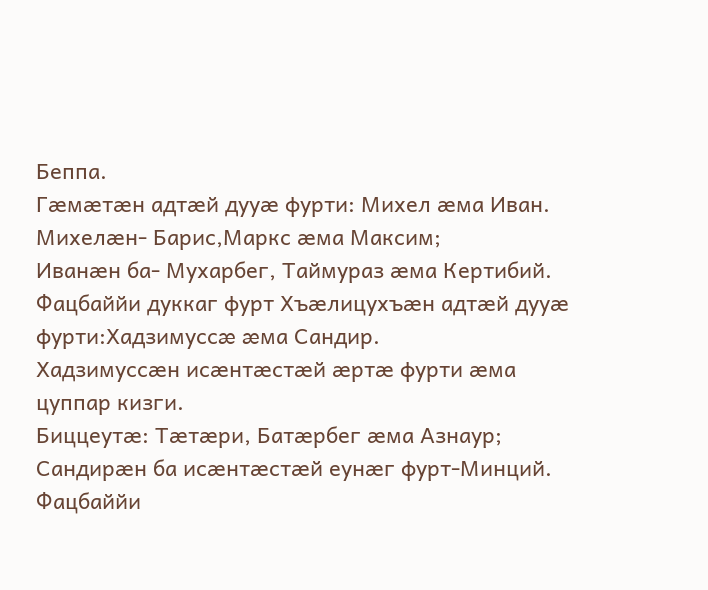Беппа.
Гæмæтæн адтæй дууæ фурти: Михел æма Иван.
Михелæн- Барис,Маркс æма Максим;
Иванæн ба- Мухарбег, Таймураз æма Кертибий.
Фацбаййи дуккаг фурт Хъæлицухъæн адтæй дууæ фурти:Хадзимуссæ æма Сандир.
Хадзимуссæн исæнтæстæй æртæ фурти æма цуппар кизги.
Биццеутæ: Тæтæри, Батæрбег æма Азнаур;
Сандирæн ба исæнтæстæй еунæг фурт-Минций.
Фацбаййи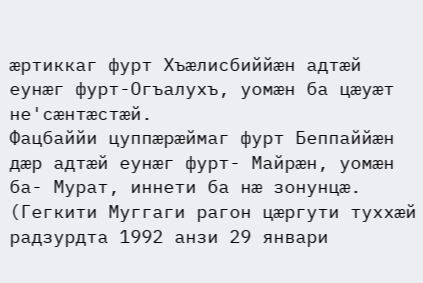æртиккаг фурт Хъæлисбиййæн адтæй еунæг фурт-Огъалухъ, уомæн ба цæуæт не'сæнтæстæй.
Фацбаййи цуппæрæймаг фурт Беппаййæн дæр адтæй еунæг фурт- Майрæн, уомæн ба- Мурат, иннети ба нæ зонунцæ.
(Гегкити Муггаги рагон цæргути туххæй радзурдта 1992 анзи 29 январи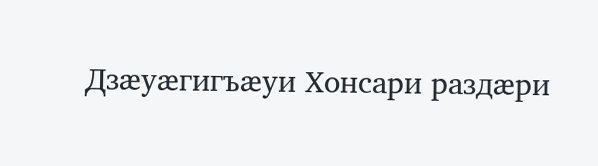Дзæуæгигъæуи Хонсари раздæри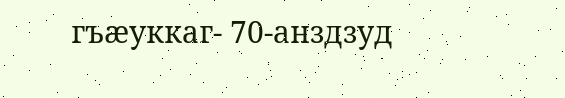гъæуккаг- 70-анздзуд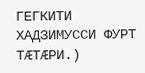ГЕГКИТИ ХАДЗИМУССИ ФУРТ ТÆТÆРИ.)